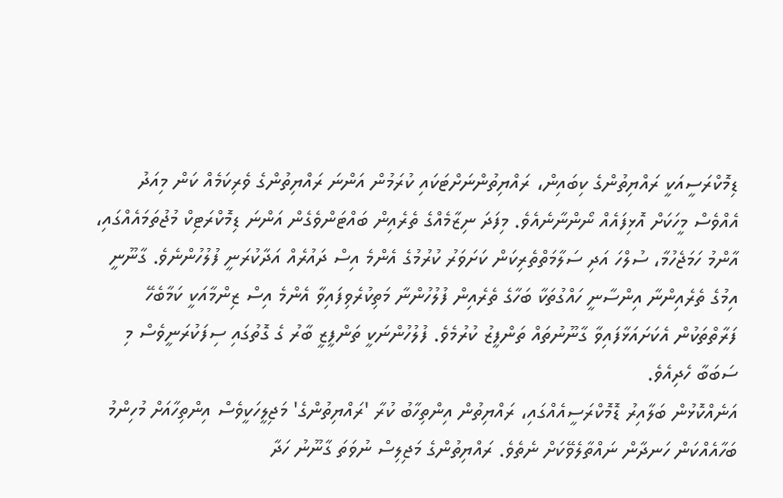ޑިމޮކްރަސީއަކީ ރައްޔިތުންގެ ކިބައިން، ރައްޔިތުންނަށްޓަކައި ކުރަމުން އަންނަ ރައްޔިތުންގެ ވެރިކަމެއް ކަން މިއަދު އެއްވެސް މީހަކަށް އޮޅިފައެއް ނޯންނާނެއެވެ. މިފަދަ ނިޒާމެއްގެ ތެރެއިން ބައްޓަންވެގެން އަންނަ ޑިމޮކްރަޓިކް މުޖުތަމައެއްގައި، އާންމު ހަމަޖެހުމާ، ސުލްހަ އަދި ސަލާމަތްތެރިކަން ކަށަވަރު ކުރުމުގެ އެންމެ އިސް ދައުރެއް އަދާކުރަނީ ފުލުހުންނެވެ. ގާނޫނީ އިމުގެ ތެރެއިންނާ އިންސާނީ ހައްގުތަކާ ބަހާގެ ތެރެއިން ފުލުހުންނާ މަތިކުރެވިފައިވާ އެންމެ އިސް ޒިންމާއަކީ ކަމާބެހޭ ފަރާތްތަކުން އެކަށައަޅާފައިވާ ގާނޫނުތައް ތަންފީޒު ކުރުމެވެ. ފުލުހުންނަކީ ތަންފީޒީ ބާރު ގެ ގޮތުގައި ސިފަކުރަނީވެސް މި ސަބަބާ ހެދިއެވެ.
އަނެއްކޮޅުން ބަލާއިރު ޑޮމޮކްރަސީއެއްގައި، ރައްޔިތުން އިންތިހާބު ކުރާ 'ރައްޔިތުންގެ' މަޖިލީހަކީވެސް އިންތިހާއަށް މުހިންމު ބަހާއެއްކަން ހަނދާން ނައްތާލެވޭކަށް ނެތެވެ. ރައްޔިތުންގެ މަޖިލިސް ނުވަތަ ގާނޫނު ހަދާ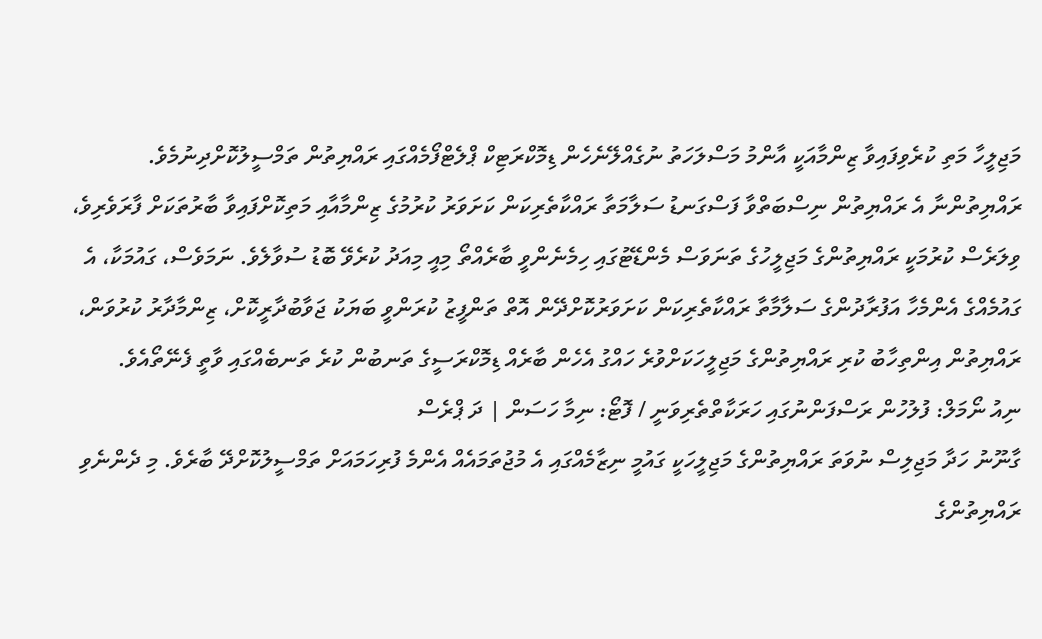މަޖިލީހާ މަތި ކުރެވިފައިވާ ޒިންމާއަކީ އާންމު މަސްލަހަތު ނުގެއްލޭނެހެން ޑިމޮކްރަޓިކް ޕްލެޓްފޯމެއްގައި ރައްޔިތުން ތަމްސީލުކޮށްދިނުމެވެ. ރައްޔިތުންނާ އެ ރައްޔިތުން ނިސްބަތްވާ ފަސްގަނޑު ސަލާމަތާ ރައްކާތެރިކަން ކަށަވަރު ކުރުމުގެ ޒިންމާއާއި މަތިކޮށްފައިވާ ބާރުތަކަށް ފާރަވެރިވެ، ވިލަރެސް ކުރުމަކީ ރައްޔިތުންގެ މަޖިލީހުގެ ތަނަވަސް މެންޑޭޓުގައި ހިމެނެންވީ ބާރެއްތޯ މިއީ މިއަދު ކުރެވޭ ބޮޑު ސުވާލެވެ. ނަމަވެސް، ގައުމަކާ، އެ ގައުމެއްގެ އެންމެހާ އަފުރާދުންގެ ސަލާމާތާ ރައްކާތެރިކަން ކަށަވަރުކޮށްދޭން އޮތް ތަންފީޒު ކުރަންވީ ބަޔަކު ޖަވާބުދާރީކޮށް، ޒިންމާދާރު ކުރުވަން، ރައްޔިތުން އިންތިހާބު ކުރި ރައްޔިތުންގެ މަޖިލީހަކަށްވުރެ ހައްގު އެހެން ބާރެއް ޑިމޮކްރަސީގެ ތަނބުން ކުރެ ތަނބެއްގައި ވާތީ ފެނޭތޯއެވެ.
ނިއު ނޯމަލް: ފުލުހުން ރަސްފަންނުގައި ހަރަކާތްތެރިވަނީ / ފޮޓޯ: ނިމާ ހަސަން | ދަ ޕްރެސް
ގާނޫނު ހަދާ މަޖިލިސް ނުވަތަ ރައްޔިތުންގެ މަޖިލީހަކީ ގައުމީ ނިޒާމެއްގައި އެ މުޖުތަމައެއް އެންމެ ފުރިހަމައަށް ތަމްސީލުކޮށްދޭ ބާރެވެ. މި ދެންނެވި ރައްޔިތުންގެ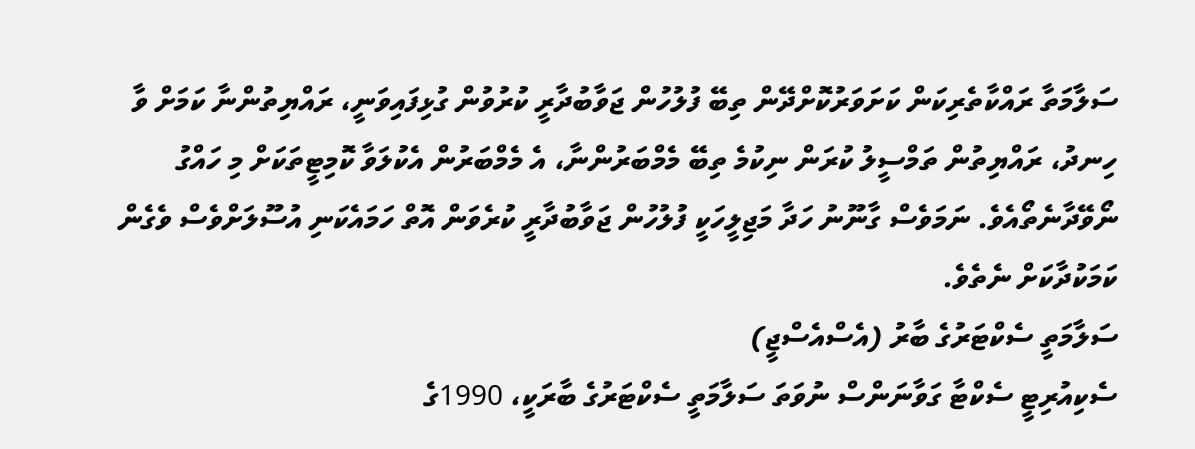ސަލާމަތާ ރައްކާތެރިކަން ކަށަވަރުކޮށްދޭން ތިބޭ ފުލުހުން ޖަވާބުދާރީ ކުރުވުން ގުޅިފައިވަނީ، ރައްޔިތުންނާ ކަމަށް ވާ ހިނދު، ރައްޔިތުން ތަމްސީލު ކުރަން ނިކުމެ ތިބޭ މެމްބަރުންނާ، އެ މެމްބަރުން އެކުލަވާ ކޮމިޓީތަކަށް މި ހައްގު ނޯވޭދާނެތޯއެވެ. ނަމަވެސް ގާނޫނު ހަދާ މަޖިލީހަކީ ފުލުހުން ޖަވާބުދާރީ ކުރެވަން އޮތް ހަމައެކަނި އުސޫލަށްވެސް ވެގެން ކަމަކުދާކަށް ނެތެވެ.
ސަލާމަތީ ސެކްޓަރުގެ ބާރު (އެސްއެސްޖީ)
ސެކިއުރިޓީ ސެކްޓާ ގަވާނަންސް ނުވަތަ ސަލާމަތީ ސެކްޓަރުގެ ބާރަކީ، 1990ގެ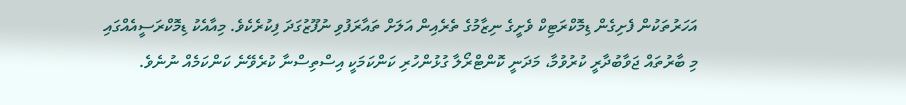އަހަރުތަކުން ފެށިގެން ޑިމޮކްރަޓިކް ވެށީގެ ނިޒާމުގެ ތެރެއިން އަލަށް ތައާރަފުވި ނުފޫޒުގަދަ ފިކުރެކެވެ. މިއާއެކު ޑިމޮކްރަސީއެއްގައި މި ބާރުތައް ޖަވާބުދާރީ ކުރުވުމާ، މަދަނީ ކޮންޓްރޯލާ ގުޅުންހުރި ކަންކަމަކީ އިސްތިސްނާ ކުރެވޭނެ ކަންކަމެއް ނުނެވެ.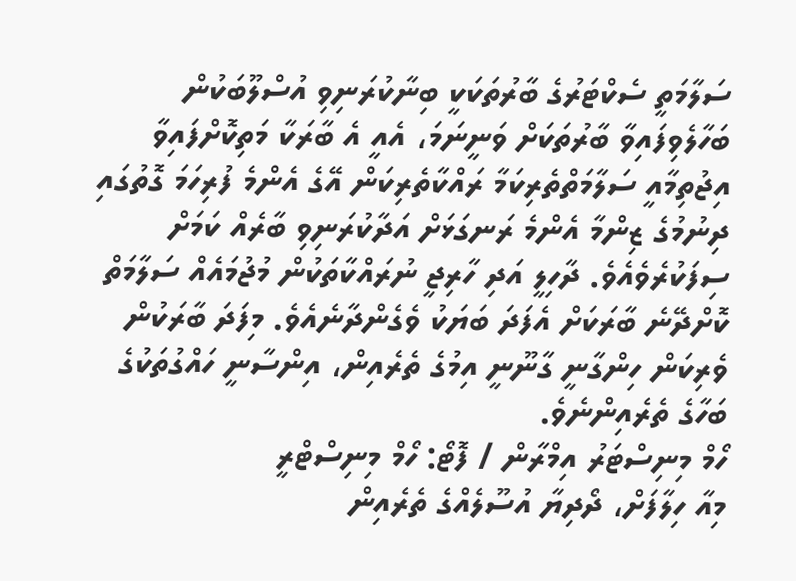ސަލާމަތީ ސެކްޓަރުގެ ބާރުތަކަކީ ބިނާކުރަނިވި އުސްލޫބަކުން ބަހާލެވިފައިވާ ބާރުތަކަށް ވަނީނަމަ، އެއީ އެ ބާރަކާ މަތިކޮށްފައިވާ އިޖުތިމާއީ ސަލާމަތްތެރިކަމާ ރައްކާތެރިކަން އޭގެ އެންމެ ފުރިހަމަ ގޮތުގައި ދިނުމުގެ ޒިންމާ އެންމެ ރަނގަޅަށް އަދާކުރަނިވި ބާރެއް ކަމަށް ސިފަކުރެވެއެވެ. ދާހިލީ އަދި ހާރިޖީ ނުރައްކާތަކުން މުޖުމައެއް ސަލާމަތް ކޮށްދޭނެ ބާރަކަށް އެފަދަ ބަޔަކު ވެގެންދާނެއެވެ. މިފަދަ ބާރަކުން ވެރިކަން ހިންގާނީ ގާނޫނީ އިމުގެ ތެރެއިން، އިންސާނީ ހައްގުތަކުގެ ބަހާގެ ތެރެއިންނެވެ.
ހޯމް މިނިސްޓަރު އިމްރާން / ފޮޓޯ: ހޯމް މިނިސްޓްރީ
މިއާ ހިލާފަށް، ދޯދިޔާ އުސޫލެއްގެ ތެރެއިން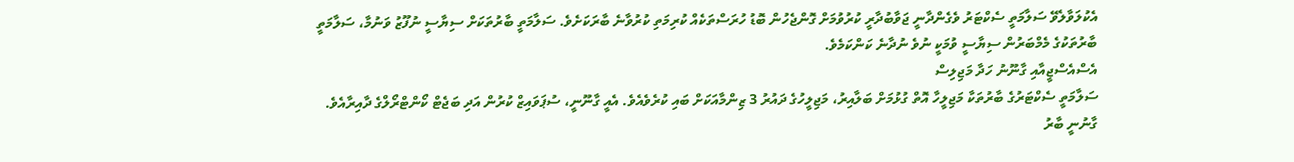އެކުލަވާލެވޭ ސަލާމަތީ ސެކްޓަރު ވެގެންދާނީ ޖަވާބުދާރީ ކުރުވުމަށް ގޮންޖެހުން ބޮޑު ހުރަސްތަކެއް ކުރިމަތި ކުރުވާނެ ބާރަކަށެވެ. ސަލާމަތީ ބާރުތަކަށް ސިޔާސީ ނުފޫޒު ވަނުމާ، ސަލާމަތީ ބާރުތަކުގެ މެމްބަރުން ސިޔާސީ ވުމަކީ ނުވެ ނުދާނެ ކަންކަމެވެ.
އެސްއެސްޖީއާއި ގާނޫނު ހަދާ މަޖިލިސް
ސަލާމަތީ ސެކްޓަރުގެ ބާރުތަކާ މަޖިލީހާ އޮތް ގުޅުމަށް ބަލާއިރު، މަޖިލީހުގެ ދައުރު 3 ޒިންމާއަކަށް ބައި ކުރެވެއެވެ. އެއީ ގާނޫނީ، ސުޕަވައިޒް ކުރުން އަދި ބަޖެޓް ކޯންޓްރޯލްގެ ދާއިރާއެވެ.
ގާނުނީ ބާރު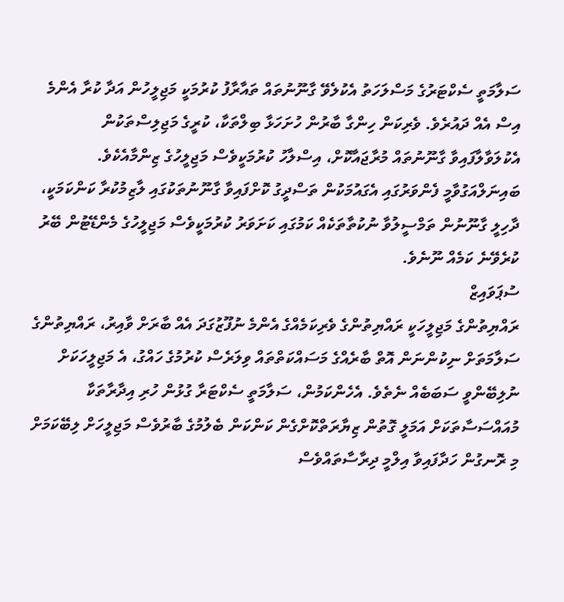ސަލާމަތީ ސެކްޓަރުގެ މަސްލަހަތު އެކުލެވޭ ގާނޫނުތައް ތައާރާފު ކުރުމަކީ މަޖިލީހުން އަދާ ކުރާ އެންމެ އިސް އެއް ދައުރެވެ. ވެރިކަން ހިންގާ ބާރުން ހުށަހަޅާ ބިލްތަކާ، ކުރީގެ މަޖިލިސްތަކުން އެކުލަވާލާފައިވާ ގާނޫނުތައް މުރާޖައާކޮށް، އިސްލާހު ކުރުމަކީވެސް މަޖިލީހުގެ ޒިންމާއެކެވެ. ބައިނަލްއަގުވާމީ ފެންވަރުގައި އެގައުމަކުން ތަސްދީގު ކޮށްފައިވާ ގާނޫނުތަކުގައި ލާޒިމުކުރާ ކަންކަމަކީ، ދާހިލީ ގާނޫނުން ތަމްސީލުވާ ނުކުތާތަކެއް ކަމުގައި ކަށަވަރު ކުރުމަކީވެސް މަޖިލީހުގެ މެންޑޭޓުން ބޭރު ކުރެވޭނެ ކަމެއް ނޫނެވެ.
ސުޕަވައިޒް
ރައްޔިތުންގެ މަޖިލީހަކީ ރައްޔިތުންގެ ވެރިކަމެއްގެ އެންމެ ނުފޫޒުގަދަ އެއް ބާރަށް ވާއިރު، ރައްޔިތުންގެ ސަލާމަތަށް ނިކުންނަން އޮތް ބާރެއްގެ މަސައްކަތްތައް ވިލަރެސް ކުރުމުގެ ހައްގު، އެ މަޖިލީހަކަށް ނުލިބޭންވީ ސަބަބެއް ނެތެވެ. އެހެންކަމުން، ސަލާމަތީ ސެކްޓަރާ ގުޅުން ހުރި އިދާރާތަކާ މުއައްސަސާތަކަށް އަމަލީ ގޮތުން ޒިޔާރަތްކޮށްގެން ކަންކަން ބެލުމުގެ ބާރުވެސް މަޖިލީހަށް ލިބޭކަމަށް މި ރޮނގުން ހަދާފައިވާ އިލްމީ ދިރާސާތައްވެސް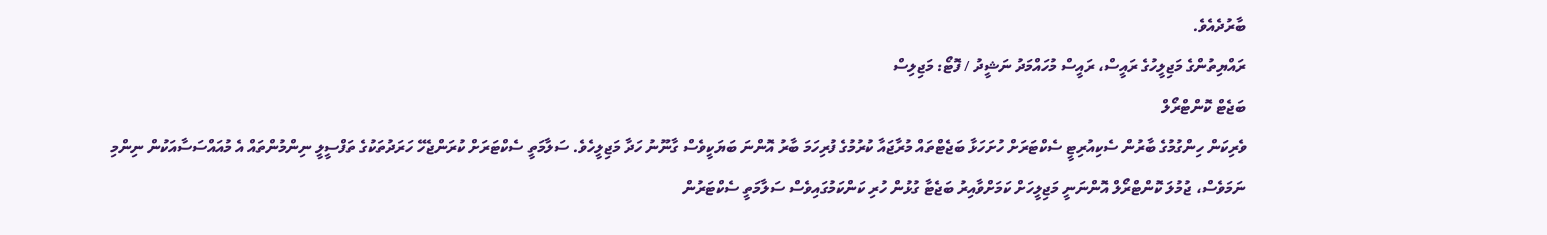ބާރުދެއެވެ.
ރައްޔިތުންގެ މަޖިލީހުގެ ރައީސް، ރައީސް މުހައްމަދު ނަޝީދު / ފޮޓޯ: މަޖިލިސް
ބަޖެޓް ކޮންޓްރޯލް
ވެރިކަން ހިންގުމުގެ ބާރުން ސެކިއުރިޓީ ސެކްޓަރަށް ހުށަހަޅާ ބަޖެޓްތައް މުރާޖައާ ކުރުމުގެ ފުރިހަމަ ބާރު އޮންނަ ބަޔަކީވެސް ގާނޫނު ހަދާ މަޖިލީހެވެ. ސަލާމަތީ ސެކްޓަރަށް ކުރަންޖެހޭ ހަރަދުތަކުގެ ތަފްސީލީ ނިންމުންތައް އެ މުއައްސަސާއަކުން ނިންމި ނަމަވެސް، ޖުމުލަ ކޮންޓްރޯލް އޮންނަނީ މަޖިލީހަށް ކަމަށްވާއިރު ބަޖެޓާ ގުޅުން ހުރި ކަންކަމުގައިވެސް ސަލާމަތީ ސެކްޓަރުން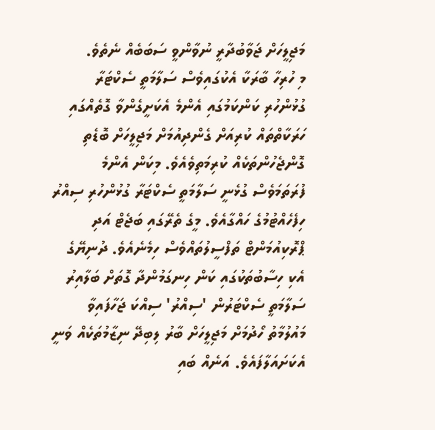މަޖިލީހަށް ޖަވާބުދާރީ ނުވާންވީ ސަބަބެއް ނެތެވެ.
މި ހުރިހާ ބާރަކާ އެކުގައިވެސް ސަލާމަތީ ސެކްޓަރާ ގުޅުންހުރި ކަންކަމުގައި އެންމެ އެކަށީގެންވާ ގޮތެއްގައި ހަރަކާތްތައް ކުރިއަށް ގެންދިއުމަށް މަޖިލީހަށް ބޮޑެތި ގޮންޖެހުންތަކެއް ކުރިމަތިވެއެވެ. މިކަން އެންމެ ފުރަތަމަވެސް ގުޅެނީ ސަލާމަތީ ސެކްޓަރާ ގުޅުންހުރި ސިއްރު ހިފެހެއްޓުމުގެ ހައްގާއެވެ. މީގެ ތެރޭގައި ބަޖެޓް އަދި ޕްރޮކިއުމަންޓް ތަފްސީލުތައްވެސް ހިމެނެއެވެ. ދުނިޔޭގެ އެކި ހިސާބުތަކުގައި ކަން ހިނގަމުންދާ ގޮތަށް ބަލާއިރު ސަލާމަތީ ސެކްޓަރުން 'ސިއްރު' ސިއްކަ ޖަހާފައިވާ މައުލުމާތު ހޯދުމަށް މަޖިލީހަށް ބާރު ލިބިދޭ ނިޒާމުތަކެއް ވަނީ އެކަށައަލާފައެވެ. އަނެއް ބައި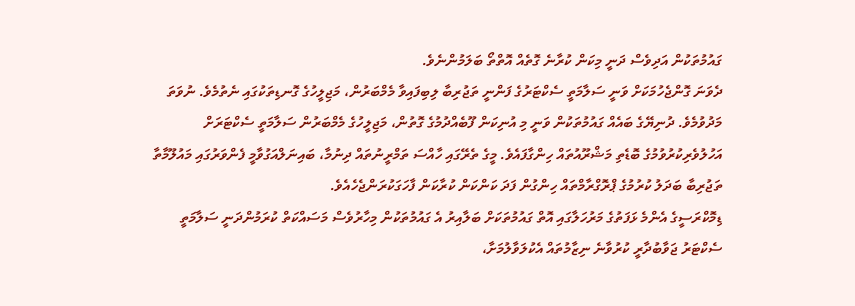ގައުމުތަކުން އަދިވެސް ދަނީ މިކަން ކުރާނެ ގޮތެއް އޮތްތޯ ބަލަމުންނެވެ.
ދެވަނަ ގޮންޖެހުމަކަށް ވަނީ ސަލާމަތީ ސެކްޓަރުގެ ފަންނީ ތަޖުރިބާ ލިބިފައިވާ މެމްބަރުން، މަޖިލީހުގެ ގޮނޑިތަކުގައި ނެތުމެވެ. ނުވަތަ މަދުވުމެވެ. ދުނިޔޭގެ ބައެއް ގައުމުތަކުން ވަނީ މި އުނިކަން ފޫބެއްދުމުގެ ގޮތުން، މަޖިލީހުގެ މެމްބަރުން ސަލާމަތީ ސެކްޓަރަށް އަހުލުވެރިކުރުވުމުގެ ބޮޑެތި މަޝްރޫއުތައް ހިންގާފައެވެ. މީގެ ތެރޭގައި ހާއްސަ ތަމްރީނުތައް ދިނުމާ، ބައިނަލްއަގުވާމީ ފެންވަރުގައި މައުލޫމާތާ ތަޖުރިބާ ބަދަލު ކުރުމުގެ ޕްރޮގްރާމްތައް ހިންގުން ފަދަ ކަންކަން ކުރާކަން ފާހަގަކުރަންޖެހެއެވެ.
ޑިމޮކްރަސީގެ އެންމެ ޅަފަތުގެ މަރުހަލާގައި އޮތް ގައުމުތަކަށް ބަލާއިރު އެ ގައުމުތަކުން މިހާރުވެސް މަސައްކަތް ކުރަމުންދަނީ ސަލާމަތީ ސެކްޓަރު ޖަވާބުދާރީ ކުރުވާނެ ނިޒާމުތައް އެކުލަވާލުމަށާ،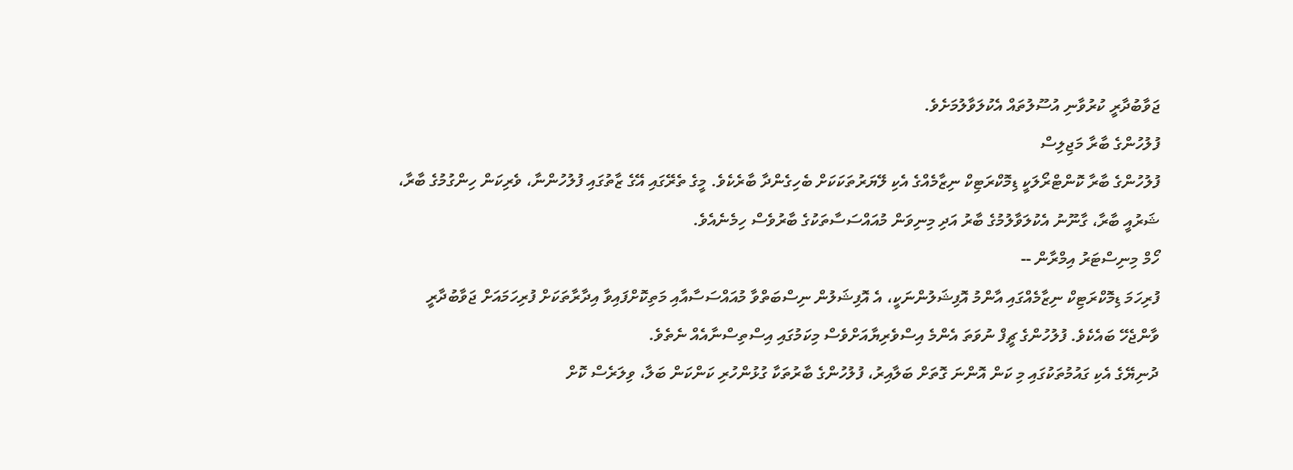ޖަވާބުދާރީ ކުރުވާނި އުސޫލުތައް އެކުލަވާލުމަށެވެ.
ފުލުހުންގެ ބާރާ މަޖިލިސް
ފުލުހުންގެ ބާރާ ކޮންޓްރޯލަކީ ޑިމޮކްރަޓިކް ނިޒާމެއްގެ އެކި ލޭޔަރުތަކަކަށް ބެހިގެންދާ ބާރެކެވެ. މީގެ ތެރޭގައި އޭގެ ޒާތުގައި ފުލުހުންނާ، ވެރިކަން ހިންގުމުގެ ބާރާ، ޝަރުއީ ބާރާ، ގާނޫނު އެކުލަވާލުމުގެ ބާރު އަދި މިނިވަން މުއައްސަސާތަކުގެ ބާރުވެސް ހިމެނެއެވެ.
ހޯމް މިނިސްޓަރު އިމްރާން --
ފުރިހަމަ ޑިމޮކްރަޓިކް ނިޒާމެއްގައި އާންމު އޮފިޝަލުންނަކީ، އެ އޮފިޝަލުން ނިސްބަތްވާ މުއައްސަސާއާއި މަތިކޮށްފައިވާ އިދާރާތަކަށް ފުރިހަމައަށް ޖަވާބުދާރީ ވާންޖެހޭ ބައެކެވެ. ފުލުހުންގެ ޗީފް ނުވަތަ އެންމެ އިސްވެރިޔާއަށްވެސް މިކަމުގައި އިސްތިސްނާއެއް ނެތެވެ.
ދުނިޔޭގެ އެކި ގައުމުތަކުގައި މި ކަން އޮންނަ ގޮތަށް ބަލާއިރު، ފުލުހުންގެ ބާރުތަކާ ގުޅުންހުރި ކަންކަން ބަލާ، ވިލަރެސް ކޮށް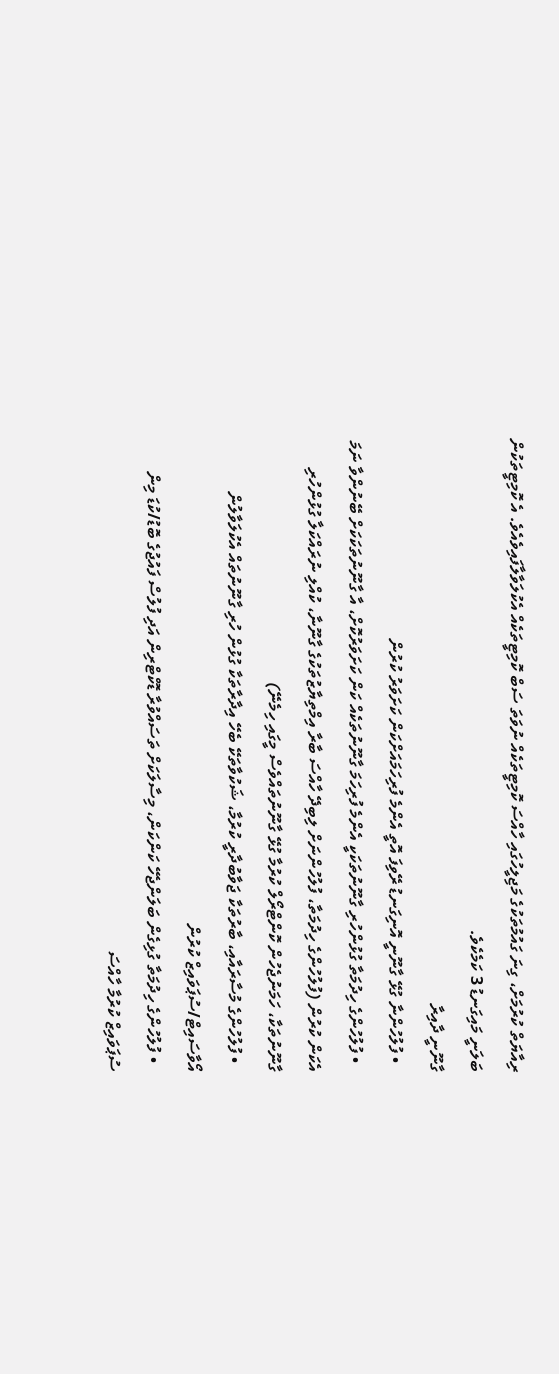ރިއާޔަތް ކުރުމަށް، ގިނަ ގައުމުތަކުގެ މަޖިލީހުގައި ހާއްސަ ކޮމިޓީތަކެއް ނުވަތަ ސަބް ކޮމިޓީތަކެއް އެކުލަވާލާފައިވެއެވެ. އެ ކޮމިޓީތަކުން ބަލަނީ މައިގަނޑު 3 ކަމެކެވެ.
ގާނޫނީ ދާއިރާ
  • ފުލުހުންނާ ގުޅޭ ގާނޫނީ އޮނިގަނޑު ރޭވިފަ އޮތީ އެންމެ ފުރިހަމައަށްކަން ކަށަވަރު ކުރުން
  • ފުލުހުންގެ ހިދުމަތާ ގުޅުންހުރި ގާނޫނުތަކަކީ އެންމެ ފުރިހަމަ ގާނޫނުތަކެއް ކަން ކަށަވަރުކޮށް، އާ ގާނޫނުތަކަކަށް ބޭނުންވާ ނަމަ އެކަން ކުރުން (ފުލުހުންގެ ހިދުމަތާ، ފުލުހުންނަށް ލިބިދޭ ހާއްސަ ބާރާ އިމްތިޔާޒުތަކުގެ ގާނޫނާ، ކުއްލި ނުރައްކަލާ ގުޅުންހުރި ގާނޫނުތަކާ، ހަމަނުޖެހުން ކޮންޓްރޯލް ކުރުމާ ގުޅޭ ގާނޫނުތައްވެސް މީގައި ހިމެނޭ)
  • ފުލުހުންގެ މުސާރައާއި، ބާރުތަކާ ޖަވާބުދާރީ ކުރުމާ، ޝަކުވާތަކޭ ބެހޭ އިދާރާތަކާ ގުޅުން ހުރި ގާނޫނުތައް އެކުލަވާލުން
އޯވާސައިޓް/ސުޕަވައިޒް ކުރުން
  • ފުލުހުންގެ ހިދުމަތާ ގުޅިގެން ބަލަންޖެހޭ ކަންކަން، މިސާލަކަށް ތަސައްވުރާ ޑޮކްޓްރިން އަދި ފުލުސް ފައުޖުގެ ބޮޑު/ކުޑަ މިން ސުޕަވައިޒް ކުރުމާ ހާއްސަ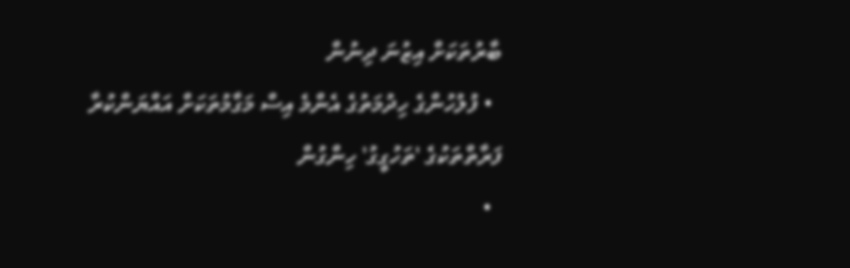ބާރުތަކަށް އިޒުނަ ދިނުން
  • ފުލުހުންގެ ހިދުމަތުގެ އެންމެ އިސް މަގާމުތަކަށް އައްޔަންކުރާ ފަރާތްތަކުގެ 'ތަހުގީގު' ހިންގުން
  •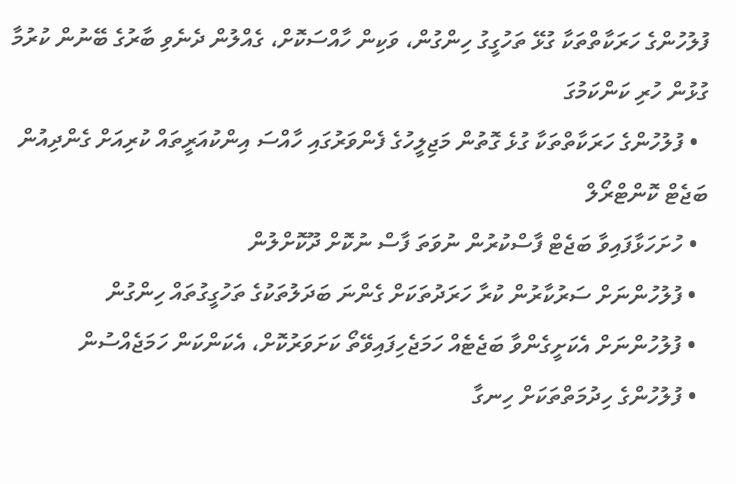ފުލުހުންގެ ހަރަކާތްތަކާ ގުޅޭ ތަހުގީގު ހިންގުން، ވަކިން ހާއްސަކޮށް، ގެއްލުން ދެނެވި ބާރުގެ ބޭނުން ކުރުމާ ގުޅުން ހުރި ކަންކަމުގަ
  • ފުލުހުންގެ ހަރަކާތްތަކާ ގުޅެ ގޮތުން މަޖިލީހުގެ ފެންވަރުގައި ހާއްސަ އިންކުއަރީތައް ކުރިއަށް ގެންދިއުން
ބަޖެޓް ކޮންޓްރޯލް
  • ހުށަހަޅާފައިވާ ބަޖެޓް ފާސްކުރުން ނުވަތަ ފާސް ނުކޮށް ދޫކޮށްލުން
  • ފުލުހުންނަށް ސަރުކާރުން ކުރާ ހަރަދުތަކަށް ގެންނަ ބަދަލުތަކުގެ ތަހުގީގުތައް ހިންގުން
  • ފުލުހުންނަށް އެކަށީގެންވާ ބަޖެޓެއް ހަމަޖެހިފައިވޭތޯ ކަށަވަރުކޮށް، އެކަންކަން ހަމަޖެއްސުން
  • ފުލުހުންގެ ހިދުމަތްތަކަށް ހިނގާ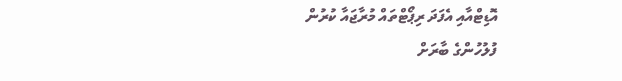އޮޑިޓްއާއި އެފަދަ ރިޕޯޓްތައް މުރާޖައާ ކުރުން
ފުލުހުންގެ ބާރަށް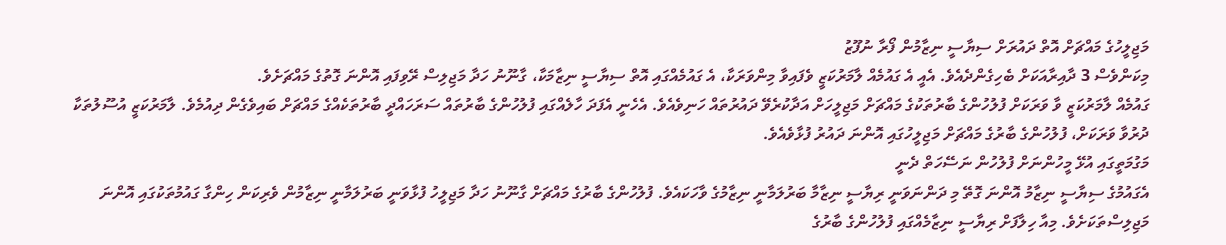މަޖިލީހުގެ މައްޗަށް އޮތް ދައުރަށް ސިޔާސީ ނިޒާމުން ފޯރާ ނުފޫޒު
މިކަންވެސް 3 ދާއިރާއަކަށް ބެހިގެންދެއެވެ. އެއީ އެ ގައުމެއް ލާމަރުކަޒީ ވެފައިވާ މިންވަރަކާ، އެ ގައުމެއްގައި އޮތް ސިޔާސީ ނިޒާމަކާ، ގާނޫނު ހަދާ މަޖިލިސް ރޭވިފައި އޮންނަ ގޮތުގެ މައްޗަށެވެ.
ގައުމެއް ލާމަރުކަޒީ ވާ ވަރަކަށް ފުލުހުންގެ ބާރުތަކުގެ މައްޗަށް މަޖިލީހަށް އަދާކުރެވޭ ދައުރުތައް ހަނިވެއެވެ. އެހެނީ އެފަދަ ހާލެއްގައި ފުލުހުންގެ ބާރުތައް ސަރަހައްދީ ބާރުތަކެއްގެ މައްޗަށް ބައިވެގެން ދިއުމެވެ. ލާމަރުކަޒީ އުސޫލުތަކާ ދުރުވާ ވަރަކަށް، ފުލުހުންގެ ބާރުގެ މައްޗަށް މަޖިލީހުގައި އޮންނަ ދައުރު ފުޅާވެއެވެ.
މަގުމަތީގައި އުޅޭ މީހުންނަށް ފުލުހުން ނަސޭހަތް ދެނީ
އެގައުމުގެ ސިޔާސީ ނިޒާމު އޮންނަ ގޮތޭ މި ދަންނަވަނީ ރިޔާސީ ނިޒާމާ ބަރުލަމާނީ ނިޒާމުގެ ވާހަކައެވެ. ފުލުހުންގެ ބާރުގެ މައްޗަށް ގާނޫނު ހަދާ މަޖިލީހު ފުޅާވަނީ ބަރުލަމާނީ ނިޒާމުން ވެރިކަން ހިންގާ ގައުމުތަކުގައި އޮންނަ މަޖިލިސްތަކަށެވެ. މިއާ ހިލާފަށް ރިޔާސީ ނިޒާމެއްގައި ފުލުހުންގެ ބާރުގެ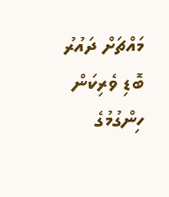މައްޗަށް ދައުރު ބޮޑި ވެރިކަން ހިންގުމުގެ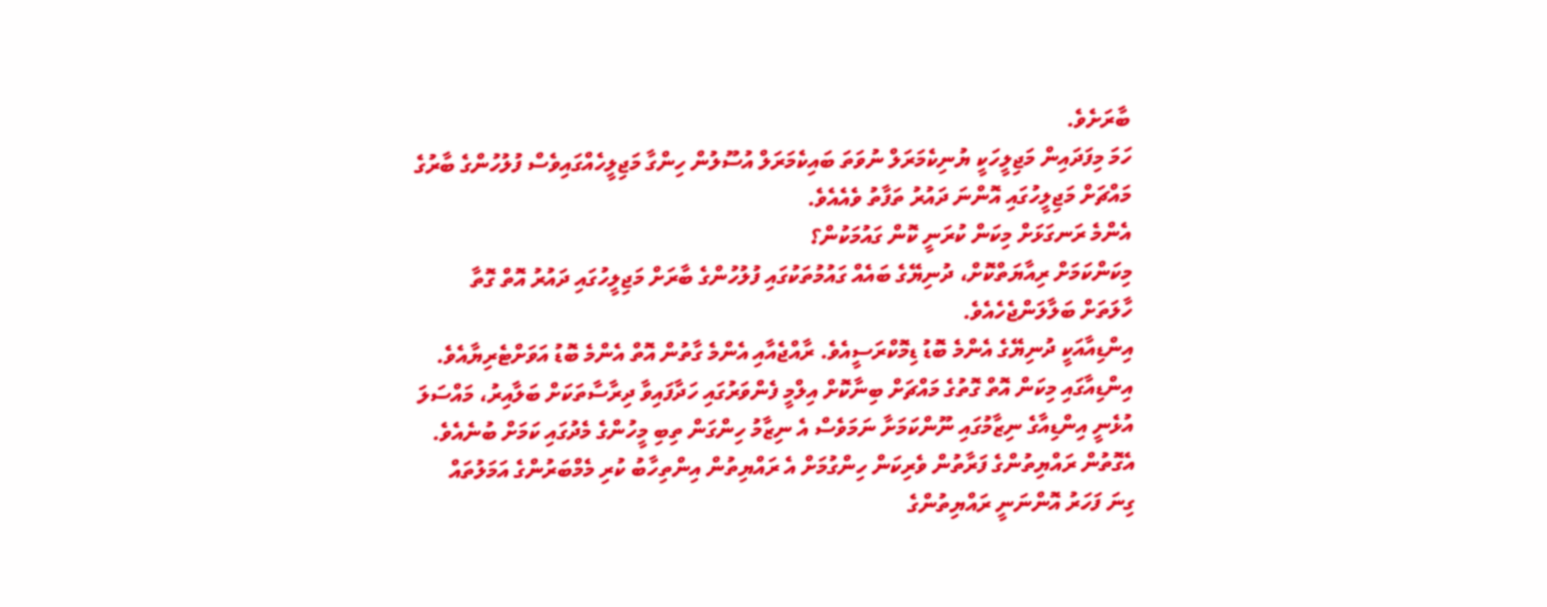ބާރަށެވެ.
ހަމަ މިފަދައިން މަޖިލީހަކީ ޔުނިކެމަރަލް ނުވަތަ ބައިކެމަރަލް އުސޫލުން ހިންގާ މަޖިލީހެއްގައިވެސް ފުލުހުންގެ ބާރުގެ މައްޗަށް މަޖިލީހުގައި އޮންނަ ދައުރު ތަފާތު ވެއެއެވެ.
އެންމެ ރަނގަޅަށް މިކަން ކުރަނީ ކޮން ގައުމަކުން؟
މިކަންކަމަށް ރިއާޔަތްކޮށް، ދުނިޔޭގެ ބައެއް ގައުމުތަކުގައި ފުލުހުންގެ ބާރަށް މަޖިލީހުގައި ދައުރު އޮތް ގޮތާ ހާލަތަށް ބަލާލަންޖެހެއެވެ.
އިންޑިއާއަކީ ދުނިޔޭގެ އެންމެ ބޮޑު ޑިމޮކްރަސީއެވެ. ރާއްޖެއާއި އެންމެ ގާތުން އޮތް އެންމެ ބޮޑު އަވަށްޓެރިޔާއެވެ. އިންޑިއާގައި މިކަން އޮތް ގޮތުގެ މައްޗަށް ބިނާކޮށް އިލްމީ ފެންވަރުގައި ހަދާފައިވާ ދިރާސާތަކަށް ބަލާއިރު، މައްސަލަ އުޅެނީ އިންޑިއާގެ ނިޒާމުގައި ނޫންކަމަށާ ނަމަވެސް އެ ނިޒާމު ހިންގަން ތިބި މީހުންގެ މެދުގައި ކަމަށް ބުނެއެވެ. އެގޮތުން ރައްޔިތުންގެ ފަރާތުން ވެރިކަން ހިންގުމަށް އެ ރައްޔިތުން އިންތިހާބު ކުރި މެމްބަރުންގެ އަމަލުތައް ގިނަ ފަހަރު އޮންނަނީ ރައްޔިތުންގެ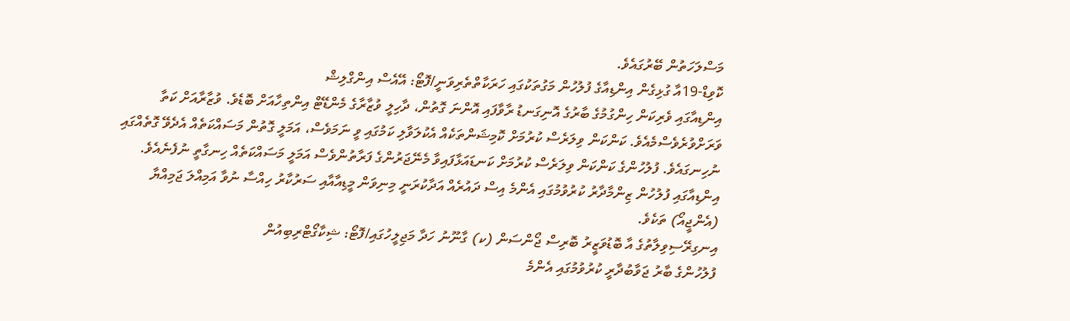މަސްލަހަތުން ބޭރުގައެވެ.
ކޮވިޑް-19އާ ގުޅިގެން އިންޑިއާގެ ފުލުހުން މަގުތަކުގައި ހަރަކާތްތެރިވަނީ/ފޮޓޯ: އޭއެސް އިންގްލިޝް
އިންޑިއާގައި ވެރިކަން ހިންގުމުގެ ބާރުގެ އޮނިގަނޑު ރާވާފައި އޮންނަ ގޮތުން، ދާހިލީ ވުޒާރާގެ މެންޑޭޓް އިންތިހާއަށް ބޮޑެވެ. ވުޒާރާއަށް ކަތާ ވަރަށްވުރެވެސްމެއެވެ. ކަންކަން ވިލަރެސް ކުރުމަށް ކޮމިޝަންތަކެއް އެކުލަވާލި ކަމުގައި ވީ ނަމަވެސް، އަމަލީ ގޮތުން މަސައްކަތެއް އެދެވޭ ގޮތެއްގައި ނުހިނގައެވެ. ފުލުހުންގެ ކަންކަން ވިލަރެސް ކުރުމަށް ކަނޑައަޅާފައިވާ މެނޭޖަރުންގެ ފަރާތުންވެސް އަމަލީ މަސައްކަތެއް ހިނގާތީ ނުފެނެއެވެ.
އިންޑިއާގައި ފުލުހުން ޒިންމާދާރު ކުރުވުމުގައި އެންމެ އިސް ދައުރެއް އަދާކުރަނީ މިނިވަން މީޑިއާއާއި ސަރުކާރު ހިއްސާ ނުވާ އަމިއްލަ ޖަމިއްޔާ (އެންޖީއޯ) ތަކެވެ.
އިނގިރޭސިވިލާތުގެ އާ ބޮޑުވަޒީރު ބޮރިސް ޖޯންސަން (ކ) ގާނޫނު ހަދާ މަޖިލީހުގައި/ފޮޓޯ: ޝިކާގޯޓްރިބިއުން
ފުލުހުންގެ ބާރު ޖަވާބުދާރީ ކުރުވުމުގައި އެންމެ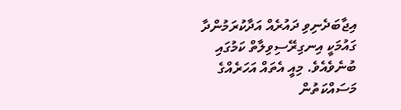އިޖާބަދެނިވި ދައުރެއް އަދާކުރަމުންދާ ގައުމަކީ އިނގިރޭސިވިލާތް ކަމުގައި ބުނެވެއެވެ. މިއީ އެތައް އަހަރެއްގެ މަސައްކަތުން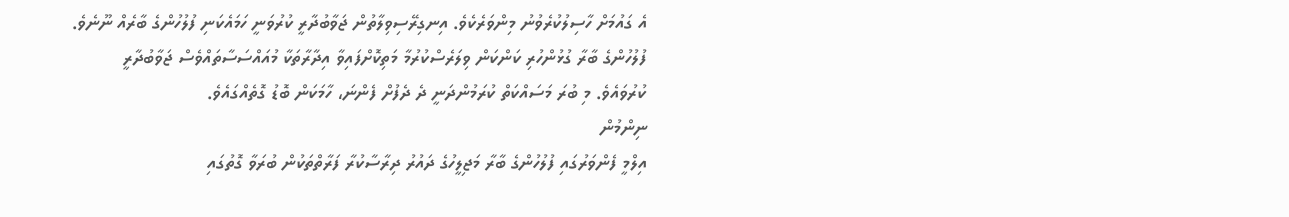އެ ގައުމަށް ހާސިލުކުރެވުނު މިންވަރެކެވެ. އިނގިރޭސިވިލާތުން ޖަވާބުދާރީ ކުރުވަނީ ހަމައެކަނި ފުލުހުންގެ ބާރެއް ނޫނެވެ. ފުލުހުންގެ ބާރާ ގުޅުންހުރި ކަންކަން ވިލަރެސްކުރުމާ މަތިކޮށްފައިވާ އިދާރާތަކާ މުއައްސަސާތައްވެސް ޖަވާބުދާރީ ކުރުވައެވެ. މި ބުރަ މަސައްކަތް ކުރަމުންދަނީ ދެ ދެފުށް ފެންނަ، ހާމަކަން ބޮޑު ގޮތެއްގައެވެ.
ނިންމުން
އިލްމީ ފެންވަރުގައި ފުލުހުންގެ ބާރާ މަޖިލީހުގެ ދައުރު ދިރާސާކުރާ ފަރާތްތަކުން ބުރަވާ ގޮތުގައި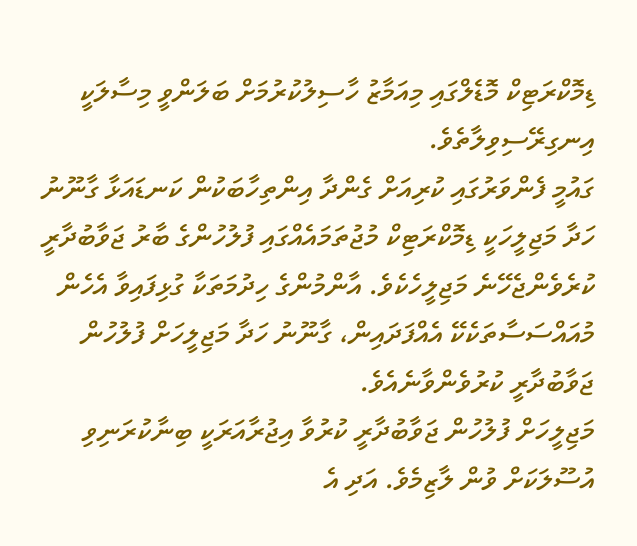ޑިމޮކްރަޓިކް މޮޑެލްގައި މިއަމާޒު ހާސިލުކުރުމަށް ބަލަންވީ މިސާލަކީ އިނގިރޭސިވިލާތެވެ.
ގައުމީ ފެންވަރުގައި ކުރިއަށް ގެންދާ އިންތިހާބަކުން ކަނޑައަޅާ ގާނޫނު ހަދާ މަޖިލީހަކީ ޑިމޮކްރަޓިކް މުޖުތަމައެއްގައި ފުލުހުންގެ ބާރު ޖަވާބުދާރީ ކުރެވެންޖެހޭނެ މަޖިލީހެކެވެ. އާންމުންގެ ހިދުމަތަކާ ގުޅިފައިވާ އެހެން މުއައްސަސާތަކެކޭ އެއްފަދައިން، ގާނޫނު ހަދާ މަޖިލީހަށް ފުލުހުން ޖަވާބުދާރީ ކުރުވެންވާނެއެވެ.
މަޖިލީހަށް ފުލުހުން ޖަވާބުދާރީ ކުރުވާ އިޖުރާއަރަކީ ބިނާކުރަނިވި އުސޫލަކަށް ވުން ލާޒިމެވެ. އަދި އެ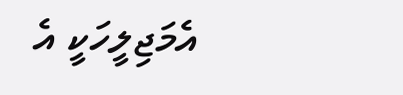އެމަޖިލީހަކީ އެ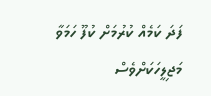ފަދަ ކަމެއް ކުރުމަށް ކުފޫ ހަމަވާ މަޖިލީހަކަށްވެސް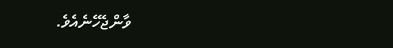ވާންޖެހޭނެއެވެ.